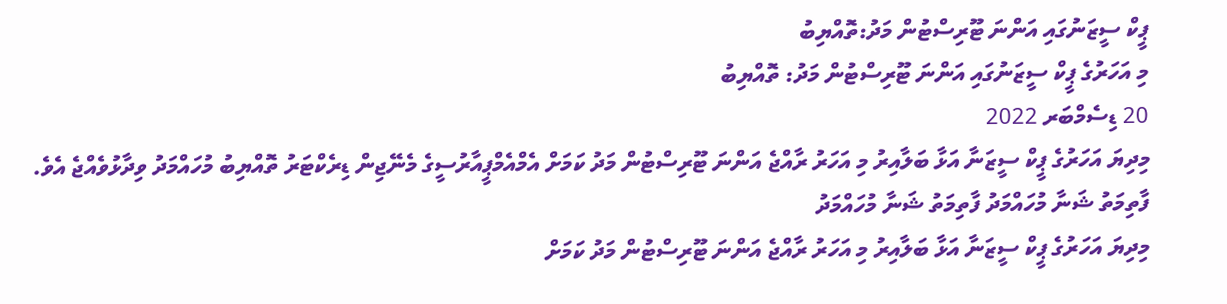ޕީކް ސީޒަނުގައި އަންނަ ޓޫރިސްޓުން މަދު:ތޮއްޔިބު
މި އަހަރުގެ ޕީކް ސީޒަނުގައި އަންނަ ޓޫރިސްޓުން މަދު: ތޮއްޔިބު
20 ޑިސެމްބަރ 2022
މިދިޔަ އަހަރުގެ ޕީކް ސީޒަނާ އަޅާ ބަލާއިރު މި އަހަރު ރާއްޖެ އަންނަ ޓޫރިސްޓުން މަދު ކަމަށް އެމްއެމްޕީއާރުސީގެ މެނޭޖިން ޑިރެކްޓަރު ތޮއްޔިބު މުހައްމަދު ވިދާޅުވެއްޖެ އެވެ.
ފާތިމަތު ޝަނާ މުހައްމަދު ފާތިމަތު ޝަނާ މުހައްމަދު
މިދިޔަ އަހަރުގެ ޕީކް ސީޒަނާ އަޅާ ބަލާއިރު މި އަހަރު ރާއްޖެ އަންނަ ޓޫރިސްޓުން މަދު ކަމަށް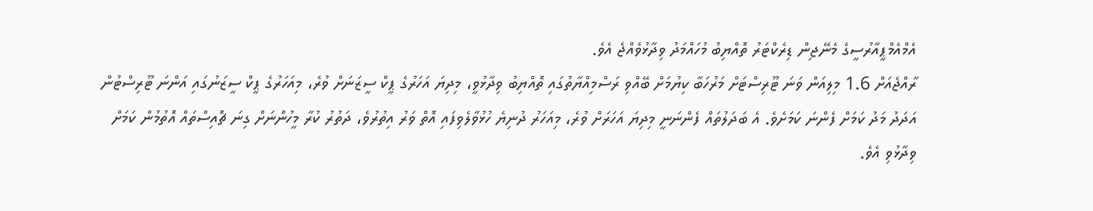އެމްއެމްޕީއާރުސީގެ މެނޭޖިން ޑިރެކްޓަރު ތޮއްޔިބު މުހައްމަދު ވިދާޅުވެއްޖެ އެވެ.
ރާއްޖެއަށް 1.6 މިލިއަން ވަނަ ޓޫރިސްޓަށް މަރުހަބާ ކިޔުމަށް ބޭއްވި ރަސްމިއްޔާތުގައި ތޮއްޔިބު ވިދާޅުވީ، މިދިޔަ އަހަރުގެ ޕީކް ސީޒަނަށް ވުރެ، މިއަހަރުގެ ޕީކް ސީޒަނުގައި އަންނަ ޓޫރިސްޓުން އަދަދު މަދު ކަމަށް ފެންނަ ކަމަށެވެ. އެ ބަދަލުތައް ފެންނަނީ މިދިޔަ އަހަރަށް ވުރެ، މިއަހަރު ދުނިޔެ ހުޅުވާލެވިފައި އޮތް ވަރު އިތުރުވެ، ދަތުރު ކުރާ މީހުންނަށް ގިނަ ޗޮއިސްތައް އޮތުމުން ކަމަށް ވިދާޅުވި އެވެ.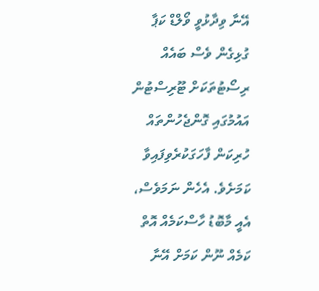އޭނާ ވިދާޅުވީ ވޯލްޑް ކަޕާ ގުޅިގެން ވެސް ބައެއް ރިސޯޓުތަކަށް ޓޫރިސްޓުން އައުމުގައި ގޮންޖެހުންތައް ހުރިކަން ފާހަގަކުރެވިފައިވާ ކަމަށެވެ. އެހެން ނަމަވެސް، އެއީ މާބޮޑު ހާސްކަމެއް އޮތް ކަމެއް ނޫން ކަމަށް އޭނާ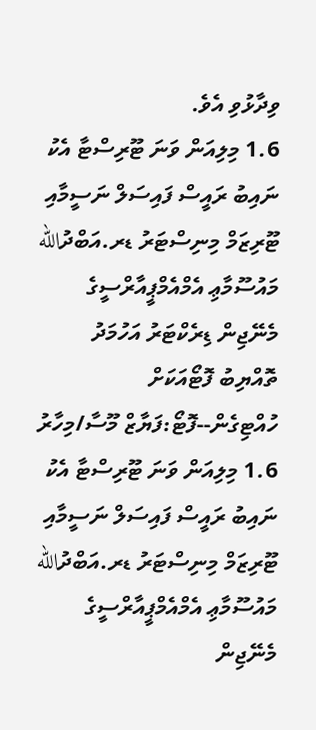ވިދާޅުވި އެވެ.
1.6 މިލިއަން ވަނަ ޓޫރިސްޓާ އެކު ނައިބު ރައީސް ފައިސަލް ނަސީމާއި ޓޫރިޒަމް މިނިސްޓަރު ޑރ.އަބްދުالله މައުސޫމާޢި އެމްއެމްޕީއާރްސީގެ މެނޭޖިން ޑިރެކްޓަރު އަހުމަދު ތޮއްޔިބު ފޮޓޯއަކަށް ހުއްޓިގެން--ފޮޓޯ:ފަޔާޒް މޫސާ/މިހާރު
1.6 މިލިއަން ވަނަ ޓޫރިސްޓާ އެކު ނައިބު ރައީސް ފައިސަލް ނަސީމާއި ޓޫރިޒަމް މިނިސްޓަރު ޑރ.އަބްދުالله މައުސޫމާޢި އެމްއެމްޕީއާރްސީގެ މެނޭޖިން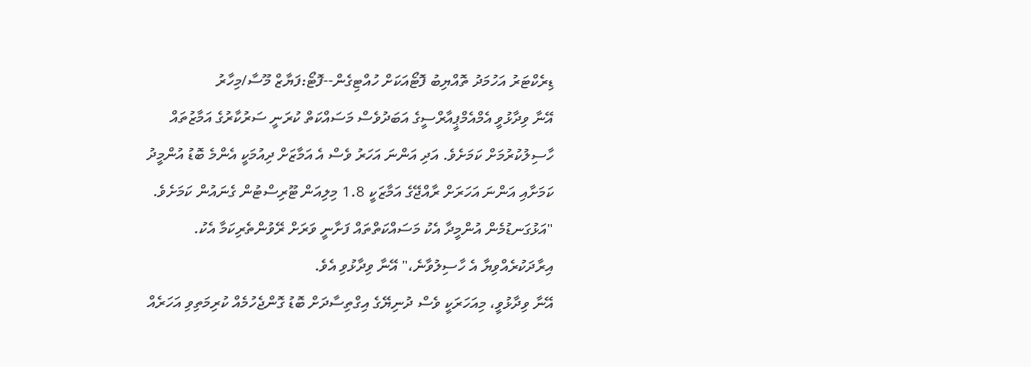ޑިރެކްޓަރު އަހުމަދު ތޮއްޔިބު ފޮޓޯއަކަށް ހުއްޓިގެން--ފޮޓޯ:ފަޔާޒް މޫސާ/މިހާރު
އޭނާ ވިދާޅުވީ އެމްއެމްޕީއާރްސީގެ އަބަދުވެސް މަސައްކަތް ކުރަނީ ސަރުކާރުގެ އަމާޒުތައް ހާސިލުކުރުމަށް ކަމަށެވެ. އަދި އަންނަ އަހަރު ވެސް އެ އަމާޒަށް ދިއުމަކީ އެންމެ ބޮޑު އުންމީދު ކަމަށާއި އަންނަ އަހަރަށް ރާއްޖޭގެ އަމާޒަކީ 1.8 މިލިއަން ޓޫރިސްޓުން ގެނައުން ކަމަށެވެ.
"އަޅުގަނޑުމެން އުންމީދާ އެކު މަސައްކަތްތައް ފަށާނީ ވަރަށް ރޭވުންތެރިކަމާ އެކު. އިރާދަކުރެއްވިޔާ އެ ހާސިލުވާނެ،" އޭނާ ވިދާޅުވި އެވެ.
އޭނާ ވިދާޅުވީ، މިއަހަރަކީ ވެސް ދުނިޔޭގެ އިގްތިސާދަށް ބޮޑު ގޮންޖެހުމެއް ކުރިމަތިވި އަހަރެއް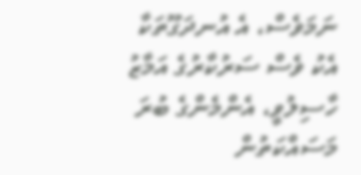ނަމަވެސް، އެ އުނދަގޫތަކާ އެކު ވެސް ސަރުކާރުގެ އަމާޒު ހާސިލުވީ، އެންމެންގެ ބުރަ މަސައްކަތުން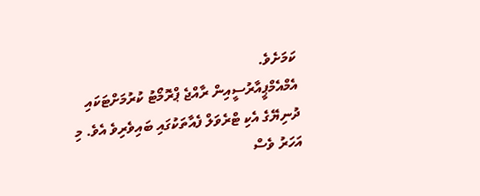ކަމަށެވެ.
އެމްއެމްޕީއާރުސީއިން ރާއްޖެ ޕްރޮމޯޓު ކުރުމަށްޓަކައި ދުނިޔޭގެ އެކި ޓްރެވަލް ފެއާތަކުގައި ބައިވެރިވެ އެވެ. މި އަހަރު ވެސް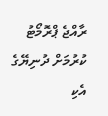ރާއްޖެ ޕްރޮމޯޓު ކުރުމަށް ދުނިޔޭގެ އެކި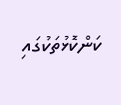ކަންކޮޅުތަކުގައި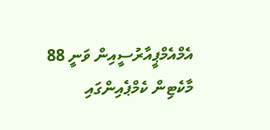އެމްއެމްޕީއާރުސީއިން ވަނީ 88 މާކެޓިން ކެމްޕެއިންގައި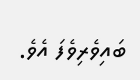ބައިވެރިވެފަ އެވެ.